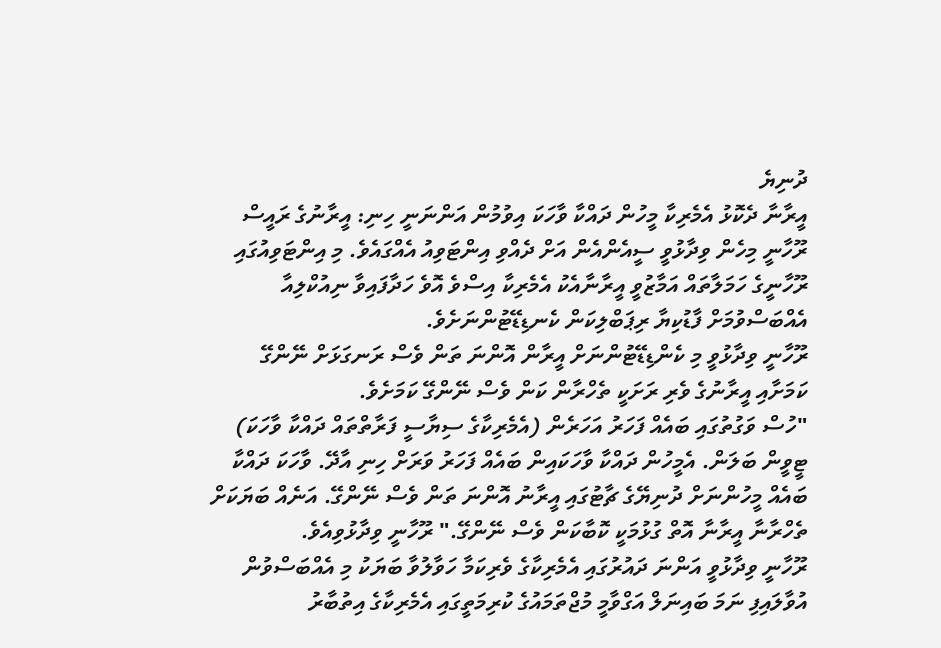ދުނިޔެ
އީރާނާ ދެކޮޅު އެމެރިކާ މީހުން ދައްކާ ވާހަކަ އިވުމުން އަންނަނީ ހިނި: އީރާނުގެ ރައީސް
ރޫހާނީ މިހެން ވިދާޅުވީ ސީއެންއެން އަށް ދެއްވި އިންޓަވިއު އެއްގައެވެ. މި އިންޓަވިއުގައި ރޫހާނީގެ ހަމަލާތައް އަމާޒުވީ އީރާނާއެކު އެމެރިކާ އިސްވެ އޮވެ ހަދާފައިވާ ނިއުކްލިއާ އެއްބަސްވުމަށް ފާޑުކިޔާ ރިޕަބްލިކަން ކެނޑިޑޭޓުންނަށެވެ.
ރޫހާނީ ވިދާޅުވީ މި ކެންޑިޑޭޓުންނަށް އީރާން އޮންނަ ތަން ވެސް ރަނގަޅަށް ނޭންގޭ ކަމަށާއި އީރާނުގެ ވެރި ރަށަކީ ތެހްރާން ކަން ވެސް ނޭންގޭ ކަމަށެވެ.
"ހުސް ވަގުތުގައި ބައެއް ފަހަރު އަހަރެން (އެމެރިކާގެ ސިޔާސީ ފަރާތްތައް ދައްކާ ވާހަކަ) ޓީވީން ބަލަން. އެމީހުން ދައްކާ ވާހަކައިން ބައެއް ފަހަރު ވަރަށް ހިނި އާދޭ. ވާހަކަ ދައްކާ ބައެއް މީހުންނަށް ދުނިޔޭގެ ޗާޓުގައި އީރާނު އޮންނަ ތަން ވެސް ނޭންގޭ. އަނެއް ބަޔަކަށް ތެހްރާނާ އީރާނާ އޮތް ގުޅުމަކީ ކޮބާކަން ވެސް ނޭންގޭ." ރޫހާނީ ވިދާޅުވިއެވެ.
ރޫހާނީ ވިދާޅުވީ އަންނަ ދައުރުގައި އެމެރިކާގެ ވެރިކަމާ ހަވާލުވާ ބަޔަކު މި އެއްބަސްވުން އުވާލައިފި ނަމަ ބައިނަލް އަގްވާމީ މުޖްތަމައުގެ ކުރިމަތީގައި އެމެރިކާގެ އިތުބާރު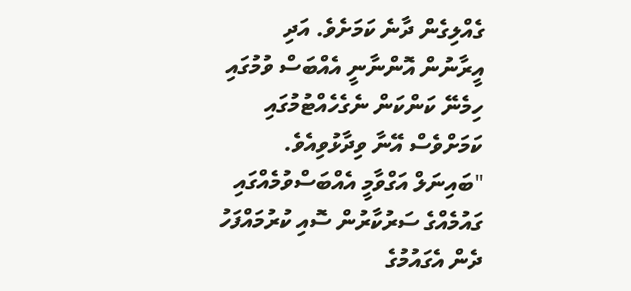ގެއްލިގެން ދާނެ ކަމަށެވެ. އަދި އީރާނުން އޮންނާނީ އެއްބަސް ވުމުގައި ހިމެނޭ ކަންކަން ނެގެހެއްޓުމުގައި ކަމަށްވެސް އޭނާ ވިދާޅުވިއެވެ.
"ބައިނަލް އަގްވާމީ އެއްބަސްވުމެއްގައި ގައުމެއްގެ ސަރުކާރުން ސޮއި ކުރުމައްފަހު ދެން އެގައުމުގެ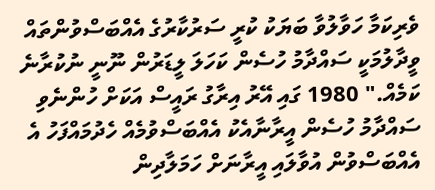ވެރިކަމާ ހަވާލުވާ ބަޔަކު ކުރީ ސަރުކާރުގެ އެއްބަސްވުންތައް ވީދާލުމަކީ ސައްދާމު ހުސެން ކަހަލަ ލީޑަރުން ނޫނީ ނުކުރާނެ ކަމެއް." 1980 ގައި އޭރު އިރާގު ރައީސް އަކަށް ހުންނެވި ސައްދާމު ހުސެން އީރާނާއެކު އެއްބަސްވުމެއް ހެދުމައްފަހު އެ އެއްބަސްވުން އުވާލައި އީރާނަށް ހަމަލާދިން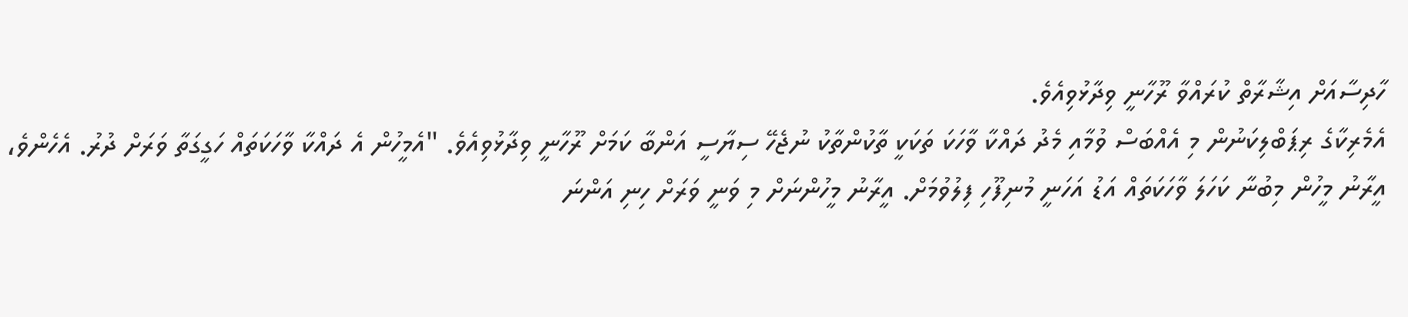ހާދިސާއަށް އިޝާރާތް ކުރައްވާ ރޫހާނީ ވިދާޅުވިއެވެ.
އެމެރިކާގެ ރިޕަބްލިކަނުން މި އެއްބަސް ވުމާއި މެދު ދައްކާ ވާހަކަ ތަކަކީ ތާކުންތާކު ނުޖެހޭ ސިޔާސީ އަންބާ ކަމަށް ރޫހާނީ ވިދާޅުވިއެވެ. "އެމީހުން އެ ދައްކާ ވާހަކަތައް ހަގީގަތާ ވަރަށް ދުރު. އެހެންވެ، އީރާނު މީހުން މިބުނާ ކަހަލަ ވާހަކަތައް އަޑު އަހަނީ މުނިފޫހި ފިލުވުމަށް. އީރާނު މީހުންނަށް މި ވަނީ ވަރަށް ހިނި އަންނަ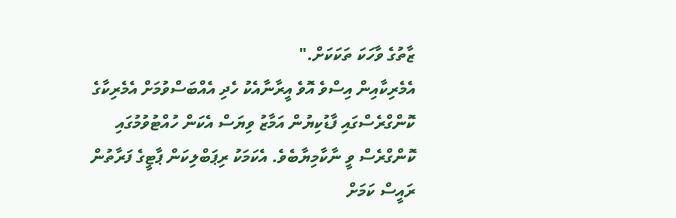ޒާތުގެ ވާހަކަ ތަކަކަށް."
އެމެރިކާއިން އިސްވެ އޮވެ އީރާނާއެކު ހެދި އެއްބަސްވުމަށް އެމެރިކާގެ ކޮންގްރެސްގައި ފާޑުކިޔުން އަމާޒު ވިޔަސް އެކަން ހުއްޓުވުމުގައި ކޮންގްރެސް ވީ ނާކާމިޔާބެވެ. އެކަމަކު ރިޕަބްލިކަން ޕާޓީގެ ފަރާތުން ރައީސް ކަމަށް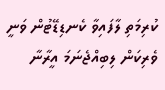ކުރިމަތި ލާފައިވާ ކެނޑިޑޭޓުން ވަނީ ވެރިކަން ލިބިއްޖެނަމަ އީރާނާ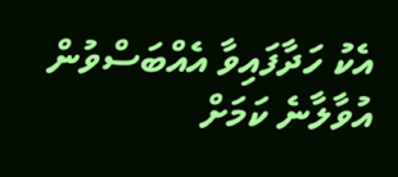އެކު ހަދާފައިވާ އެއްބަސްވުން އުވާލާނެ ކަމަށް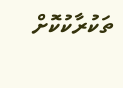ތަކުރާކުކޮށް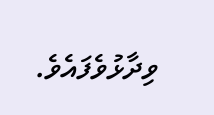ވިދާޅުވެފައެވެ.